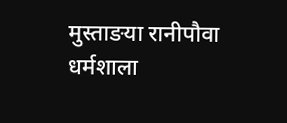मुस्ताङया रानीपौवा धर्मशाला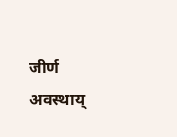जीर्ण अवस्थाय्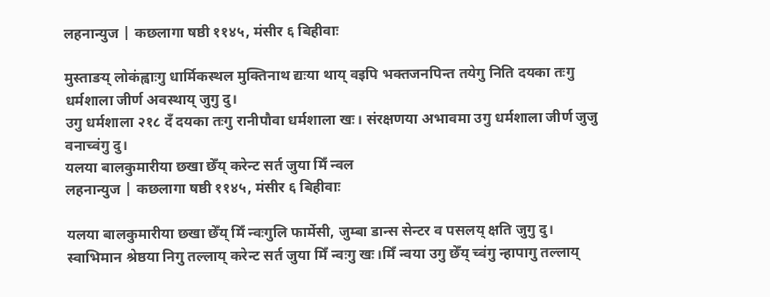लहनान्युज | कछलागा षष्ठी ११४५, मंसीर ६ बिहीवाः

मुस्ताङय् लोकंह्वाःगु धार्मिकस्थल मुक्तिनाथ द्यःया थाय् वइपि भक्तजनपिन्त तयेगु निति दयका तःगु धर्मशाला जीर्ण अवस्थाय् जुगु दु।
उगु धर्मशाला २१८ दँ दयका तःगु रानीपौवा धर्मशाला खः। संरक्षणया अभावमा उगु धर्मशाला जीर्ण जुजु वनाच्वंगु दु।
यलया बालकुमारीया छखा छेँय् करेन्ट सर्त जुया मिँ न्वल
लहनान्युज | कछलागा षष्ठी ११४५, मंसीर ६ बिहीवाः

यलया बालकुमारीया छखा छेँय् मिँ न्वःगुलि फार्मेसी, जुम्बा डान्स सेन्टर व पसलय् क्षति जुगु दु।
स्वाभिमान श्रेष्ठया निगु तल्लाय् करेन्ट सर्त जुया मिँ न्वःगु खः।मिँ न्वया उगु छेँय् च्वंगु न्हापागु तल्लाय्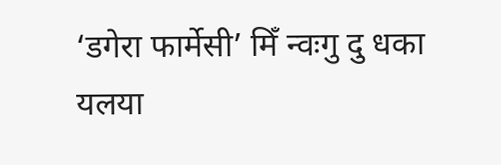‘डगेरा फार्मेसी’ मिँ न्वःगु दु धका यलया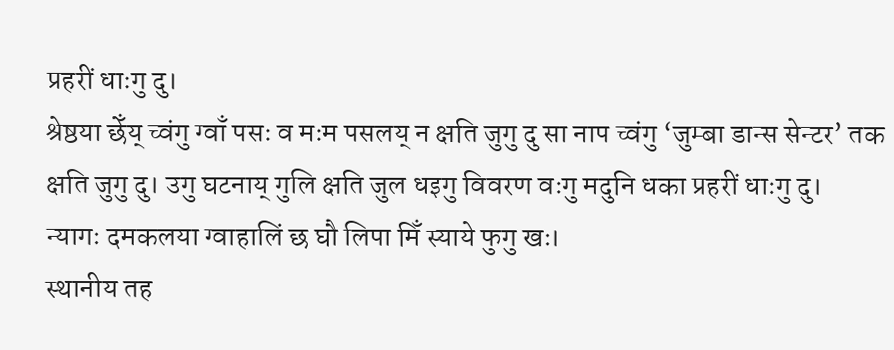प्रहरीं धाःगु दु।
श्रेष्ठया छेँय् च्वंगु ग्वाँ पसः व मःम पसलय् न क्षति जुगु दु सा नाप च्वंगु ‘जुम्बा डान्स सेन्टर’ तक क्षति जुगु दु। उगु घटनाय् गुलि क्षति जुल धइगु विवरण वःगु मदुनि धका प्रहरीं धाःगु दु।
न्यागः दमकलया ग्वाहालिं छ घौ लिपा मिँ स्याये फुगु खः।
स्थानीय तह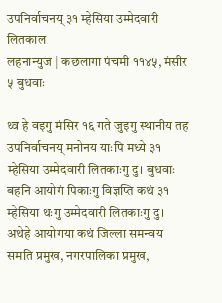उपनिर्वाचनय् ३१ म्हेसिया उम्मेदवारी लितकाल
लहनान्युज | कछलागा पंचमी ११४५, मंसीर ५ बुधवाः

थ्व हे वइगु मंसिर १६ गते जुइगु स्थानीय तह उपनिर्वाचनय् मनोनय याःपि मध्ये ३१ म्हेसिया उम्मेदवारी लितकाःगु दु। बुधवाः बहनि आयोगं पिकाःगु विज्ञप्ति कथं ३१ म्हेसिया थःगु उम्मेदवारी लितकाःगु दु।
अथेहे आयोगया कथं जिल्ला समन्वय समति प्रमुख, नगरपालिका प्रमुख,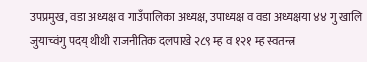उपप्रमुख, वडा अध्यक्ष व गाउँपालिका अध्यक्ष, उपाध्यक्ष व वडा अध्यक्षया ४४ गु खालि जुयाच्वंगु पदय् थीथी राजनीतिक दलपाखे २८९ म्ह व १२१ म्ह स्वतन्त्र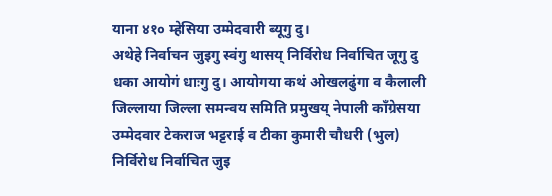याना ४१० म्हेसिया उम्मेदवारी ब्यूगु दु।
अथेहे निर्वाचन जुइगु स्वंगु थासय् निर्विरोध निर्वाचित जूगु दु धका आयोगं धाःगु दु। आयोगया कथं ओखलढुंगा व कैलाली जिल्लाया जिल्ला समन्वय समिति प्रमुखय् नेपाली काँग्रेसया उम्मेदवार टेकराज भट्टराई व टीका कुमारी चौधरी (भुल) निर्विरोध निर्वाचित जुइ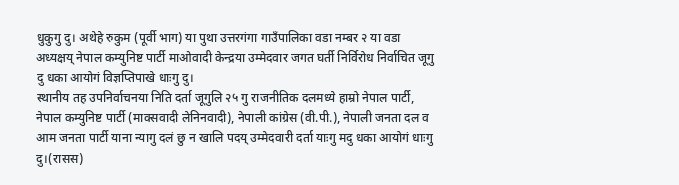धुकुगु दु। अथेहे रुकुम (पूर्वी भाग) या पुथा उत्तरगंगा गाउँपालिका वडा नम्बर २ या वडा अध्यक्षय् नेपाल कम्युनिष्ट पार्टी माओवादी केन्द्रया उम्मेदवार जगत घर्ती निर्विरोध निर्वाचित जूगु दु धका आयोगं विज्ञप्तिपाखे धाःगु दु।
स्थानीय तह उपनिर्वाचनया निति दर्ता जूगुलि २५ गु राजनीतिक दलमध्ये हाम्रो नेपाल पार्टी, नेपाल कम्युनिष्ट पार्टी (माक्सवादी लेनिनवादी), नेपाली कांग्रेस (वी.पी.), नेपाली जनता दल व आम जनता पार्टी याना न्यागु दलं छु न खालि पदय् उम्मेदवारी दर्ता याःगु मदु धका आयोगं धाःगु दु।(रासस)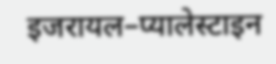इजरायल–प्यालेस्टाइन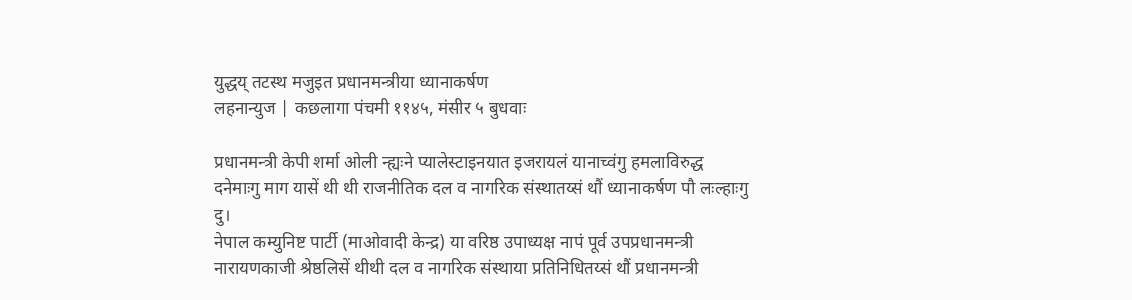युद्धय् तटस्थ मजुइत प्रधानमन्त्रीया ध्यानाकर्षण
लहनान्युज | कछलागा पंचमी ११४५, मंसीर ५ बुधवाः

प्रधानमन्त्री केपी शर्मा ओली न्ह्यःने प्यालेस्टाइनयात इजरायलं यानाच्वंगु हमलाविरुद्ध दनेमाःगु माग यासें थी थी राजनीतिक दल व नागरिक संस्थातय्सं थौं ध्यानाकर्षण पौ लःल्हाःगु दु।
नेपाल कम्युनिष्ट पार्टी (माओवादी केन्द्र) या वरिष्ठ उपाध्यक्ष नापं पूर्व उपप्रधानमन्त्री नारायणकाजी श्रेष्ठलिसें थीथी दल व नागरिक संस्थाया प्रतिनिधितय्सं थौं प्रधानमन्त्री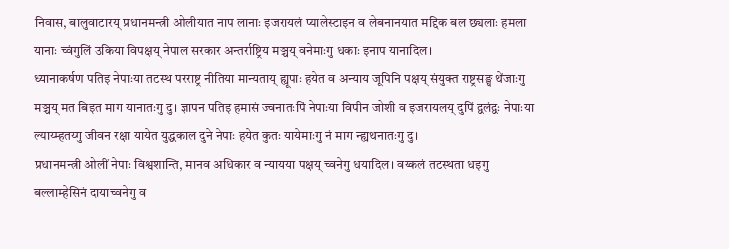निवास, बालुवाटारय् प्रधानमन्त्री ओलीयात नाप लानाः इजरायलं प्यालेस्टाइन व लेबनानयात मद्दिक बल छ्यलाः हमला यानाः च्वंगुलिं उकिया विपक्षय् नेपाल सरकार अन्तर्राष्ट्रिय मञ्चय् वनेमाःगु धकाः इनाप यानादिल।
ध्यानाकर्षण पतिइ नेपाःया तटस्थ परराष्ट्र नीतिया मान्यताय् ह्यूपाः हयेत व अन्याय जूपिनि पक्षय् संयुक्त राष्ट्रसङ्घ थेंजाःगु मञ्चय् मत बिइत माग यानातःगु दु। ज्ञापन पतिइ हमासं ज्वनातःपिं नेपाःया विपीन जोशी व इजरायलय् दुपिं द्वलंद्वः नेपाःया ल्याय्म्हतय्गु जीवन रक्षा यायेत युद्धकाल दुने नेपाः हयेत कुतः यायेमाःगु नं माग न्ह्यथनातःगु दु।
प्रधानमन्त्री ओलीं नेपाः विश्वशान्ति, मानव अधिकार व न्यायया पक्षय् च्वनेगु धयादिल। वय्कलं तटस्थता धइगु बल्लाम्हेसिनं दायाच्वनेगु व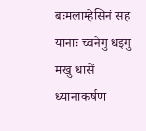बःमलाम्हेसिनं सह यानाः च्वनेगु धइगु मखु धासें ध्यानाकर्षण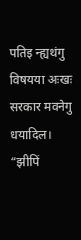पतिइ न्ह्यथंगु विषयया अःखः सरकार मवनेगु धयादिल। “झीपिं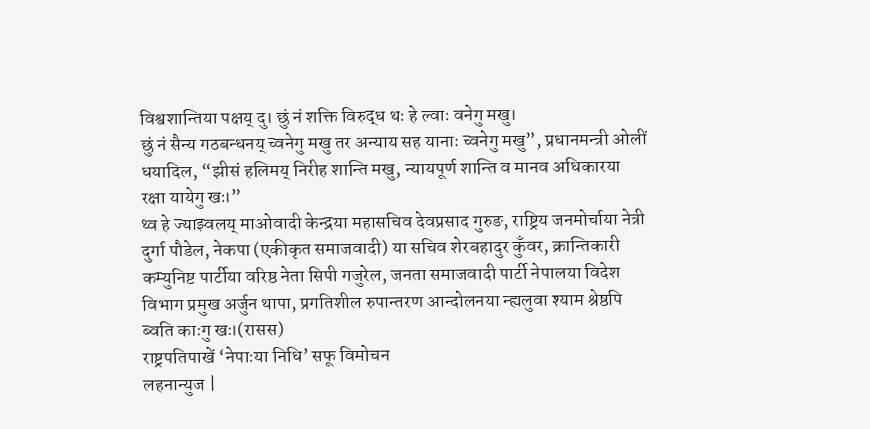विश्वशान्तिया पक्षय् दु। छुं नं शक्ति विरुद्ध थः हे ल्वाः वनेगु मखु।
छुं नं सैन्य गठबन्धनय् च्वनेगु मखु तर अन्याय सह यानाः च्वनेगु मखु”, प्रधानमन्त्री ओलीं धयादिल, “झीसं हलिमय् निरीह शान्ति मखु, न्यायपूर्ण शान्ति व मानव अधिकारया रक्षा यायेगु खः।”
थ्व हे ज्याझ्वलय् माओवादी केन्द्रया महासचिव देवप्रसाद गुरुङ, राष्ट्रिय जनमोर्चाया नेत्री दुर्गा पौडेल, नेकपा (एकीकृत समाजवादी) या सचिव शेरबहादुर कुँवर, क्रान्तिकारी कम्युनिष्ट पार्टीया वरिष्ठ नेता सिपी गजुरेल, जनता समाजवादी पार्टी नेपालया विदेश विभाग प्रमुख अर्जुन थापा, प्रगतिशील रुपान्तरण आन्दोलनया न्ह्यलुवा श्याम श्रेष्ठपि ब्वति काःगु खः।(रासस)
राष्ट्रपतिपाखें ‘नेपाःया निधि’ सफू विमोचन
लहनान्युज |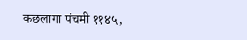कछलागा पंचमी ११४५,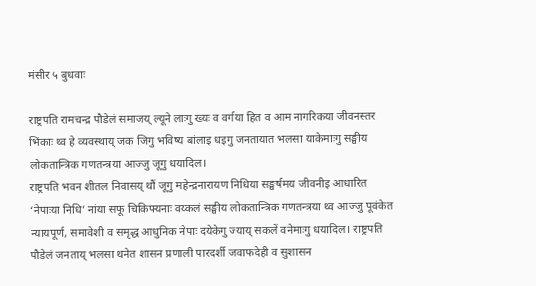मंसीर ५ बुधवाः

राष्ट्रपति रामचन्द्र पौडेलं समाजय् ल्यूने लाःगु ख्यः व वर्गया हित व आम नागरिकया जीवनस्तर भिंकाः थ्व हे व्यवस्थाय् जक जिगु भविष्य बांलाइ धइगु जनतायात भलसा याकेमाःगु सङ्घीय लोकतान्त्रिक गणतन्त्रया आज्जु जूगु धयादिल।
राष्ट्रपति भवन शीतल निवासय् थौं जूगु महेन्द्रनारायण निधिया सङ्घर्षमय जीवनीइ आधारित ‘नेपाःया निधि’ नांया सफू चिकिफ्यनाः वय्कलं सङ्घीय लोकतान्त्रिक गणतन्त्रया थ्व आज्जु पूवंकेत न्यायपूर्ण, समावेशी व समृद्ध आधुनिक नेपाः दयेकेगु ज्याय् सकलें वनेमाःगु धयादिल। राष्ट्रपति पौडेलं जनताय् भलसा थनेत शासन प्रणाली पारदर्शी जवाफदेही व सुशासन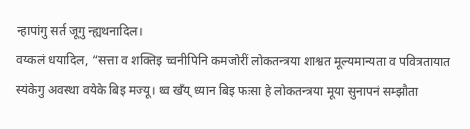न्हापांगु सर्त जूगु न्ह्यथनादिल।
वय्कलं धयादिल, “सत्ता व शक्तिइ च्वनीपिनि कमजोरीं लोकतन्त्रया शाश्वत मूल्यमान्यता व पवित्रतायात स्यंकेगु अवस्था वयेके बिइ मज्यू। थ्व खँय् ध्यान बिइ फःसा हे लोकतन्त्रया मूया सुनापनं सम्झौता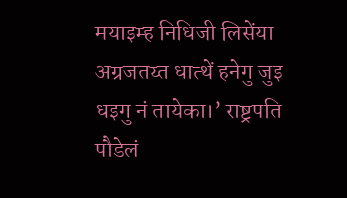मयाइम्ह निधिजी लिसेंया अग्रजतय्त धात्थें हनेगु जुइ धइगु नं तायेका।’ राष्ट्रपति पौडेलं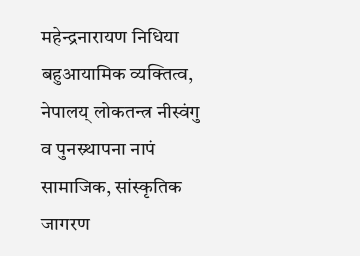महेन्द्रनारायण निधिया बहुआयामिक व्यक्तित्व, नेपालय् लोकतन्त्र नीस्वंगु व पुनस्र्थापना नापं सामाजिक, सांस्कृतिक जागरण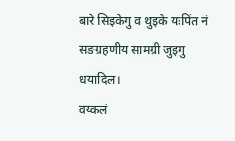बारे सिइकेगु व थुइके यःपिंत नं सङग्रहणीय सामग्री जुइगु धयादिल।
वय्कलं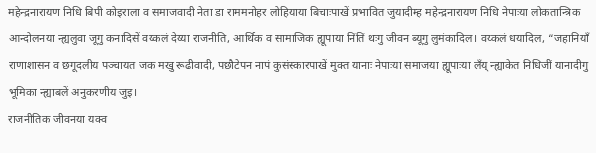महेन्द्रनारायण निधि बिपी कोइराला व समाजवादी नेता डा राममनोहर लोहियाया बिचाःपाखें प्रभावित जुयादीम्ह महेन्द्रनारायण निधि नेपाःया लोकतान्त्रिक आन्दोलनया न्ह्यलुवा जूगु कनादिसें वय्कलं देय्या राजनीति, आर्थिक व सामाजिक ह्यूपाया निंतिं थःगु जीवन ब्यूगु लुमंकादिल। वय्कलं धयादिल, “जहानियाँ राणाशासन व छगूदलीय पञ्चायत जक मखु रूढीवादी, पछौटेपन नापं कुसंस्कारपाखें मुक्त यानाः नेपाःया समाजया ह्यूपाःया लँय् न्ह्याकेत निधिजीं यानादीगु भूमिका न्ह्याबलें अनुकरणीय जुइ।
राजनीतिक जीवनया यक्व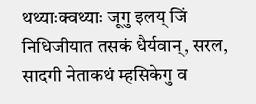थथ्याःक्वथ्याः जूगु इलय् जिं निधिजीयात तसकं धैर्यवान्, सरल, सादगी नेताकथं म्हसिकेगु व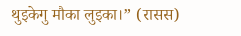थुइकेगु मौका लुइका।” (रासस)